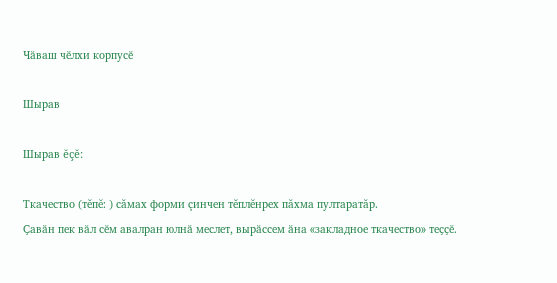Чӑваш чӗлхи корпусӗ

Шырав

Шырав ĕçĕ:

Ткачество (тĕпĕ: ) сăмах форми çинчен тĕплĕнрех пăхма пултаратăр.
Ҫавӑн пек вӑл сӗм авалран юлнӑ меслет, вырӑссем ӑна «закладное ткачество» теҫҫӗ.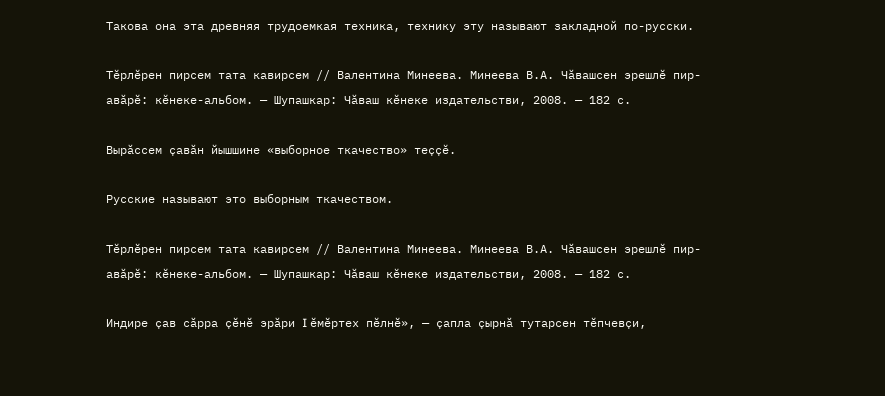Такова она эта древняя трудоемкая техника, технику эту называют закладной по-русски.

Тӗрлӗрен пирсем тата кавирсем // Валентина Минеева. Минеева В.А. Чӑвашсен эрешлӗ пир-авӑрӗ: кӗнеке-альбом. — Шупашкар: Чӑваш кӗнеке издательстви, 2008. — 182 с.

Вырӑссем ҫавӑн йышшине «выборное ткачество» теҫҫӗ.

Русские называют это выборным ткачеством.

Тӗрлӗрен пирсем тата кавирсем // Валентина Минеева. Минеева В.А. Чӑвашсен эрешлӗ пир-авӑрӗ: кӗнеке-альбом. — Шупашкар: Чӑваш кӗнеке издательстви, 2008. — 182 с.

Индире ҫав сӑрра ҫӗнӗ эрӑри I ӗмӗртех пӗлнӗ», — ҫапла ҫырнӑ тутарсен тӗпчевҫи,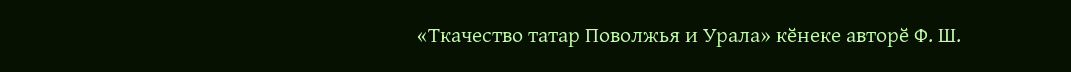«Ткачество татар Поволжья и Урала» кӗнеке авторӗ Ф. Ш.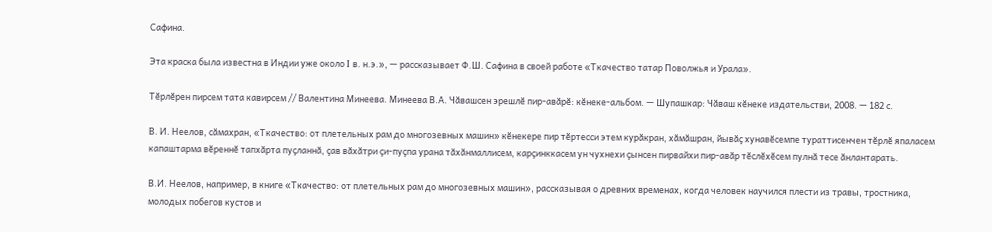Сафина.

Эта краска была известна в Индии уже около I в. н.э.», — рассказывает Ф.Ш. Сафина в своей работе «Ткачество татар Поволжья и Урала».

Тӗрлӗрен пирсем тата кавирсем // Валентина Минеева. Минеева В.А. Чӑвашсен эрешлӗ пир-авӑрӗ: кӗнеке-альбом. — Шупашкар: Чӑваш кӗнеке издательстви, 2008. — 182 с.

В. И. Неелов, сӑмахран, «Ткачество: от плетельных рам до многозевных машин» кӗнекере пир тӗртесси этем курӑкран, хӑмӑшран, йывӑҫ хунавӗсемпе тураттисенчен тӗрлӗ япаласем капаштарма вӗреннӗ тапхӑрта пуҫланнӑ, ҫав вӑхӑтри ҫи-пуҫпа урана тӑхӑнмаллисем, карҫинккасем ун чухнехи ҫынсен пирвайхи пир-авӑр тӗслӗхӗсем пулнӑ тесе ӑнлантарать.

В.И. Неелов, например, в книге «Ткачество: от плетельных рам до многозевных машин», рассказывая о древних временах, когда человек научился плести из травы, тростника, молодых побегов кустов и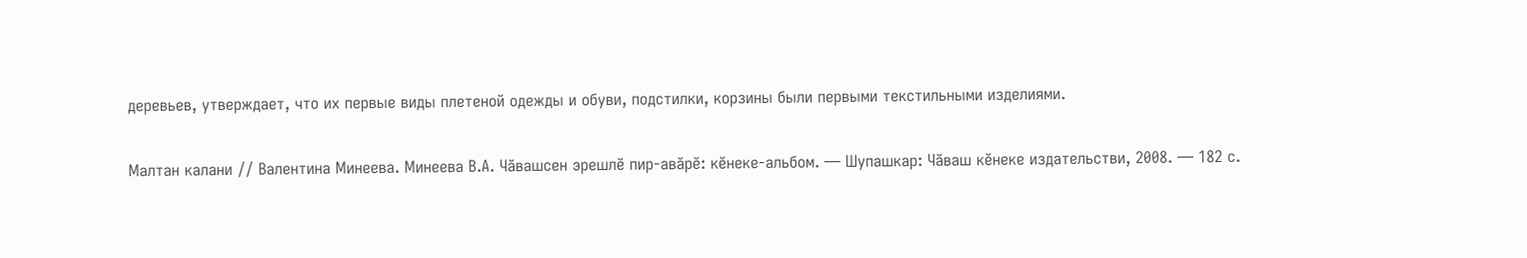деревьев, утверждает, что их первые виды плетеной одежды и обуви, подстилки, корзины были первыми текстильными изделиями.

Малтан калани // Валентина Минеева. Минеева В.А. Чӑвашсен эрешлӗ пир-авӑрӗ: кӗнеке-альбом. — Шупашкар: Чӑваш кӗнеке издательстви, 2008. — 182 с.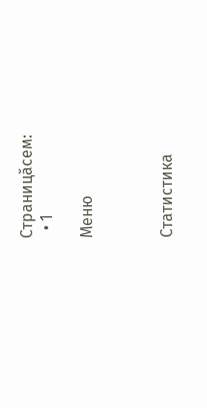Страницăсем:
  • 1

Меню



Статистика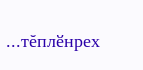...тĕплӗнрех